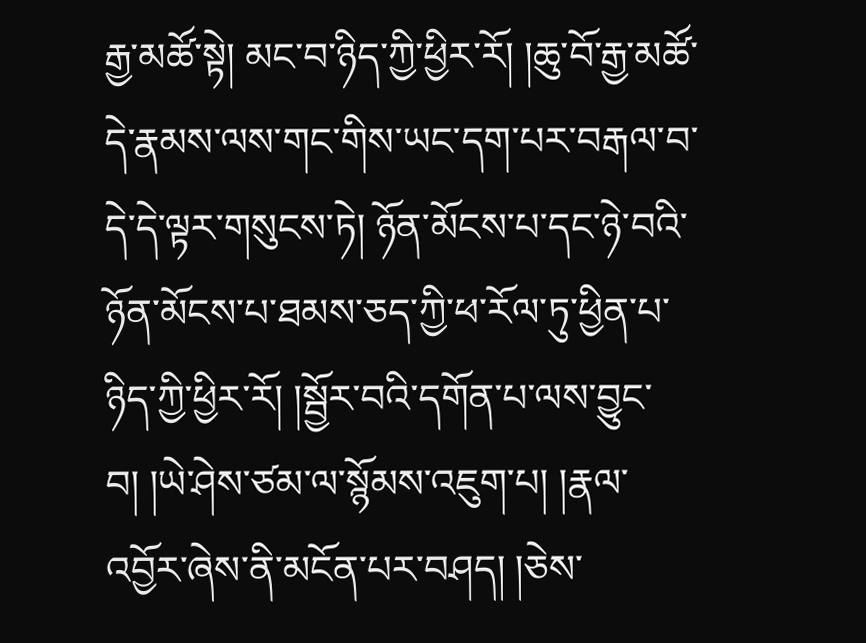རྒྱ་མཚོ་སྟེ། མང་བ་ཉིད་ཀྱི་ཕྱིར་རོ། །ཆུ་བོ་རྒྱ་མཚོ་དེ་རྣམས་ལས་གང་གིས་ཡང་དག་པར་བརྒལ་བ་དེ་དེ་ལྟར་གསུངས་ཏེ། ཉོན་མོངས་པ་དང་ཉེ་བའི་ཉོན་མོངས་པ་ཐམས་ཅད་ཀྱི་ཕ་རོལ་ཏུ་ཕྱིན་པ་ཉིད་ཀྱི་ཕྱིར་རོ། །སྦྱོར་བའི་དགོན་པ་ལས་བྱུང་བ། །ཡེ་ཤེས་ཙམ་ལ་སྙོམས་འཇུག་པ། །རྣལ་འབྱོར་ཞེས་ནི་མངོན་པར་བཤད། །ཅེས་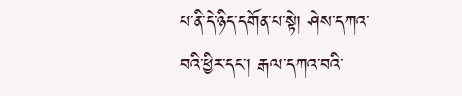པ་ནི་དེ་ཉིད་དགོན་པ་སྟེ། ཤེས་དཀའ་བའི་ཕྱིར་དང་། རྒལ་དཀའ་བའི་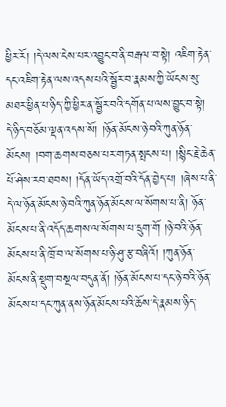ཕྱིར་རོ། །དེ་ལས་ངེས་པར་འབྱུང་བ་ནི་བརྒལ་བ་སྟེ། འཇིག་རྟེན་དང་འཇིག་རྟེན་ལས་འདས་པའི་སྦྱོར་བ་རྣམས་ཀྱི་ཡོངས་སུ་མཐར་ཕྱིན་པ་ཉིད་ཀྱི་ཕྱིར་ན་སྦྱོར་བའི་དགོན་པ་ལས་བྱུང་བ་སྟེ། དེ་ཉིད་བཅོམ་ལྡན་འདས་སོ། །ཉོན་མོངས་ཉེ་བའི་ཀུན་ཉོན་མོངས། །བག་ཆགས་བཅས་པར་གཏན་སྤངས་པ། །སྙིང་རྗེ་ཆེན་པོ་ཤེས་རབ་ཐབས། །དོན་ཡོད་འགྲོ་བའི་དོན་བྱེད་པ། །ཞེས་པ་ནི་དེ་ལ་ཉོན་མོངས་ཉེ་བའི་ཀུན་ཉོན་མོངས་ལ་སོགས་པ་ནི། ཉོན་མོངས་པ་ནི་འདོད་ཆགས་ལ་སོགས་པ་དྲུག་གོ །ཉེ་བའི་ཉོན་མོངས་པ་ནི་ཁྲོ་བ་ལ་སོགས་པ་ཉི་ཤུ་རྩ་བཞིའོ། །ཀུན་ཉོན་མོངས་ནི་སྡུག་བསྔལ་བདུན་ནོ། །ཉོན་མོངས་པ་དང་ཉེ་བའི་ཉོན་མོངས་པ་དང་ཀུན་ནས་ཉོན་མོངས་པའི་ཆོས་དེ་རྣམས་ཉིད་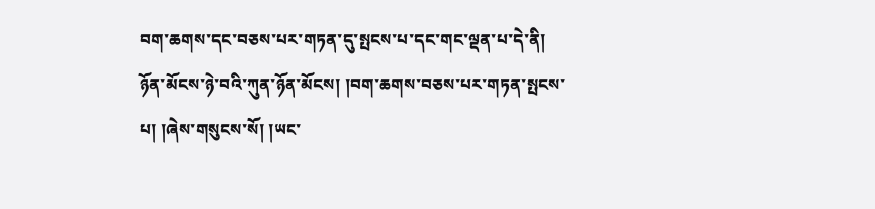བག་ཆགས་དང་བཅས་པར་གཏན་དུ་སྤངས་པ་དང་གང་ལྡན་པ་དེ་ནི། ཉོན་མོངས་ཉེ་བའི་ཀུན་ཉོན་མོངས། །བག་ཆགས་བཅས་པར་གཏན་སྤངས་པ། །ཞེས་གསུངས་སོ། །ཡང་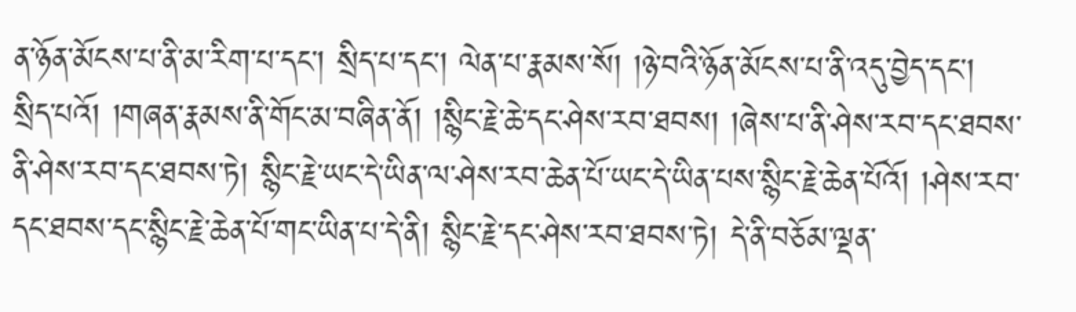ན་ཉོན་མོངས་པ་ནི་མ་རིག་པ་དང་། སྲིད་པ་དང་། ལེན་པ་རྣམས་སོ། །ཉེ་བའི་ཉོན་མོངས་པ་ནི་འདུ་བྱེད་དང་། སྲིད་པའོ། །གཞན་རྣམས་ནི་གོང་མ་བཞིན་ནོ། །སྙིང་རྗེ་ཆེ་དང་ཤེས་རབ་ཐབས། །ཞེས་པ་ནི་ཤེས་རབ་དང་ཐབས་ནི་ཤེས་རབ་དང་ཐབས་ཏེ། སྙིང་རྗེ་ཡང་དེ་ཡིན་ལ་ཤེས་རབ་ཆེན་པོ་ཡང་དེ་ཡིན་པས་སྙིང་རྗེ་ཆེན་པོའོ། །ཤེས་རབ་དང་ཐབས་དང་སྙིང་རྗེ་ཆེན་པོ་གང་ཡིན་པ་དེ་ནི། སྙིང་རྗེ་དང་ཤེས་རབ་ཐབས་ཏེ། དེ་ནི་བཅོམ་ལྡན་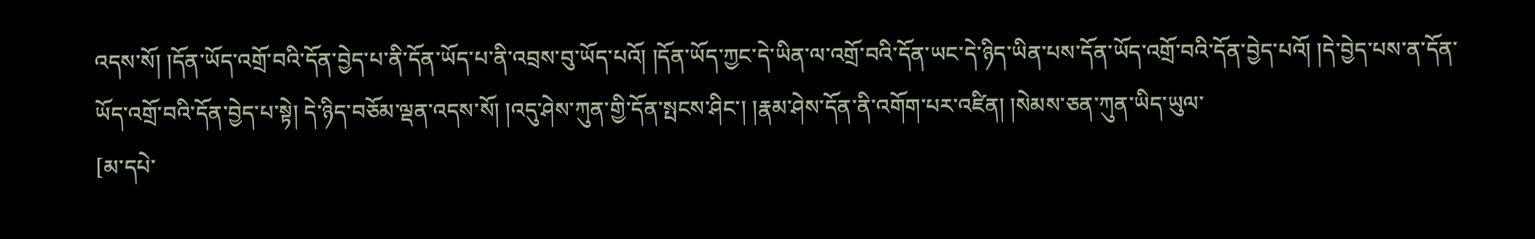འདས་སོ། །དོན་ཡོད་འགྲོ་བའི་དོན་བྱེད་པ་ནི་དོན་ཡོད་པ་ནི་འབྲས་བུ་ཡོད་པའོ། །དོན་ཡོད་ཀྱང་དེ་ཡིན་ལ་འགྲོ་བའི་དོན་ཡང་དེ་ཉིད་ཡིན་པས་དོན་ཡོད་འགྲོ་བའི་དོན་བྱེད་པའོ། །དེ་བྱེད་པས་ན་དོན་ཡོད་འགྲོ་བའི་དོན་བྱེད་པ་སྟེ། དེ་ཉིད་བཅོམ་ལྡན་འདས་སོ། །འདུ་ཤེས་ཀུན་གྱི་དོན་སྤངས་ཤིང་། །རྣམ་ཤེས་དོན་ནི་འགོག་པར་འཛིན། །སེམས་ཅན་ཀུན་ཡིད་ཡུལ་
[མ་དཔེ་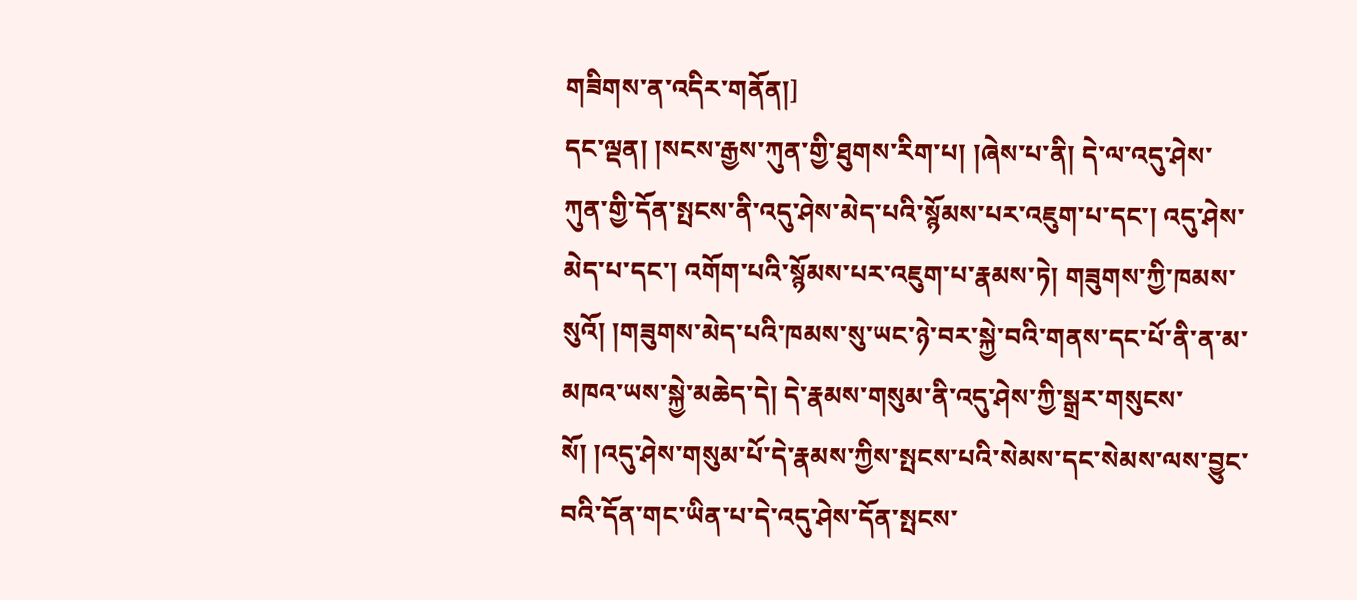གཟིགས་ན་འདིར་གནོན།]
དང་ལྡན། །སངས་རྒྱས་ཀུན་གྱི་ཐུགས་རིག་པ། །ཞེས་པ་ནི། དེ་ལ་འདུ་ཤེས་ཀུན་གྱི་དོན་སྤངས་ནི་འདུ་ཤེས་མེད་པའི་སྙོམས་པར་འཇུག་པ་དང་། འདུ་ཤེས་མེད་པ་དང་། འགོག་པའི་སྙོམས་པར་འཇུག་པ་རྣམས་ཏེ། གཟུགས་ཀྱི་ཁམས་སུའོ། །གཟུགས་མེད་པའི་ཁམས་སུ་ཡང་ཉེ་བར་སྐྱེ་བའི་གནས་དང་པོ་ནི་ན་མ་མཁའ་ཡས་སྐྱེ་མཆེད་དེ། དེ་རྣམས་གསུམ་ནི་འདུ་ཤེས་ཀྱི་སྒྲར་གསུངས་སོ། །འདུ་ཤེས་གསུམ་པོ་དེ་རྣམས་ཀྱིས་སྤངས་པའི་སེམས་དང་སེམས་ལས་བྱུང་བའི་དོན་གང་ཡིན་པ་དེ་འདུ་ཤེས་དོན་སྤངས་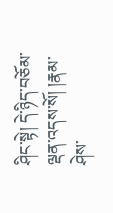ཤིང་སྟེ། དེ་ཉིད་བཅོམ་ལྡན་འདས་སོ། །རྣམ་ཤེས་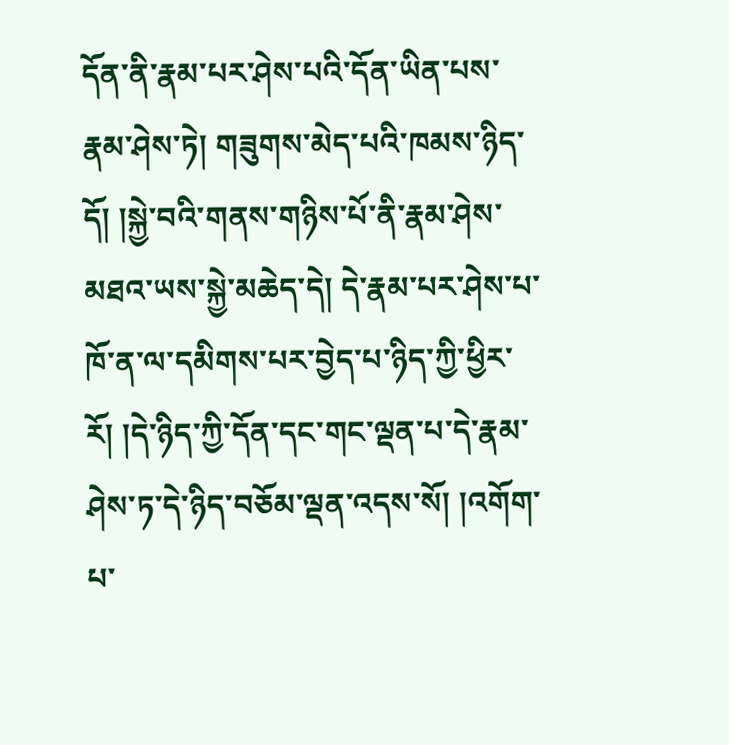དོན་ནི་རྣམ་པར་ཤེས་པའི་དོན་ཡིན་པས་རྣམ་ཤེས་ཏེ། གཟུགས་མེད་པའི་ཁམས་ཉིད་དོ། །སྐྱེ་བའི་གནས་གཉིས་པོ་ནི་རྣམ་ཤེས་མཐའ་ཡས་སྐྱེ་མཆེད་དེ། དེ་རྣམ་པར་ཤེས་པ་ཁོ་ན་ལ་དམིགས་པར་བྱེད་པ་ཉིད་ཀྱི་ཕྱིར་རོ། །དེ་ཉིད་ཀྱི་དོན་དང་གང་ལྡན་པ་དེ་རྣམ་ཤེས་ཏ་དེ་ཉིད་བཅོམ་ལྡན་འདས་སོ། །འགོག་པ་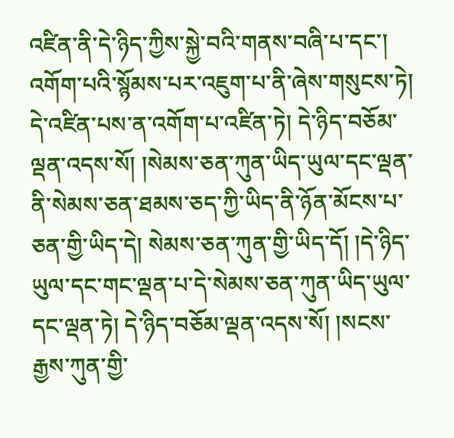འཛིན་ནི་དེ་ཉིད་ཀྱིས་སྐྱེ་བའི་གནས་བཞི་པ་དང་། འགོག་པའི་སྙོམས་པར་འཇུག་པ་ནི་ཞེས་གསུངས་ཏེ། དེ་འཛིན་པས་ན་འགོག་པ་འཛིན་ཏེ། དེ་ཉིད་བཅོམ་ལྡན་འདས་སོ། །སེམས་ཅན་ཀུན་ཡིད་ཡུལ་དང་ལྡན་ནི་སེམས་ཅན་ཐམས་ཅད་ཀྱི་ཡིད་ནི་ཉོན་མོངས་པ་ཅན་གྱི་ཡིད་དེ། སེམས་ཅན་ཀུན་གྱི་ཡིད་དོ། །དེ་ཉིད་ཡུལ་དང་གང་ལྡན་པ་དེ་སེམས་ཅན་ཀུན་ཡིད་ཡུལ་དང་ལྡན་ཏེ། དེ་ཉིད་བཅོམ་ལྡན་འདས་སོ། །སངས་རྒྱས་ཀུན་གྱི་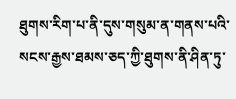ཐུགས་རིག་པ་ནི་དུས་གསུམ་ན་གནས་པའི་སངས་རྒྱས་ཐམས་ཅད་ཀྱི་ཐུགས་ནི་ཤིན་ཏུ་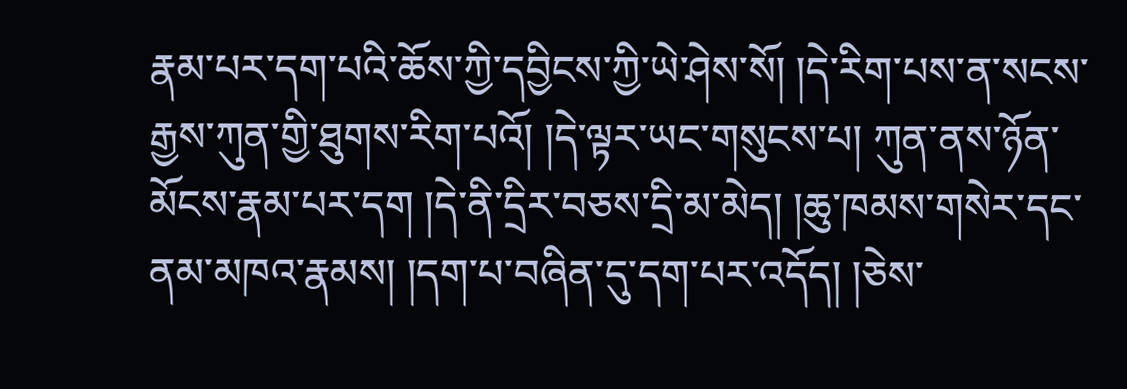རྣམ་པར་དག་པའི་ཆོས་ཀྱི་དབྱིངས་ཀྱི་ཡེ་ཤེས་སོ། །དེ་རིག་པས་ན་སངས་རྒྱས་ཀུན་གྱི་ཐུགས་རིག་པའོ། །དེ་ལྟར་ཡང་གསུངས་པ། ཀུན་ནས་ཉོན་མོངས་རྣམ་པར་དག །དེ་ནི་དྲིར་བཅས་དྲི་མ་མེད། །ཆུ་ཁམས་གསེར་དང་ནམ་མཁའ་རྣམས། །དག་པ་བཞིན་དུ་དག་པར་འདོད། །ཅེས་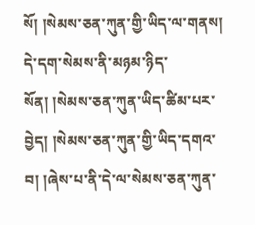སོ། །སེམས་ཅན་ཀུན་གྱི་ཡིད་ལ་གནས། དེ་དག་སེམས་ནི་མཉམ་ཉིད་སོན། །སེམས་ཅན་ཀུན་ཡིད་ཚིམ་པར་བྱེད། །སེམས་ཅན་ཀུན་གྱི་ཡིད་དགའ་བ། །ཞེས་པ་ནི་དེ་ལ་སེམས་ཅན་ཀུན་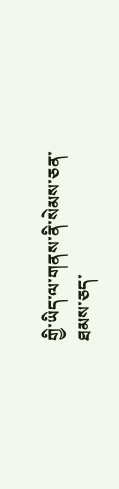གྱི་ཡིད་ལ་གནས་ནི་སེམས་ཅན་ཐམས་ཅད་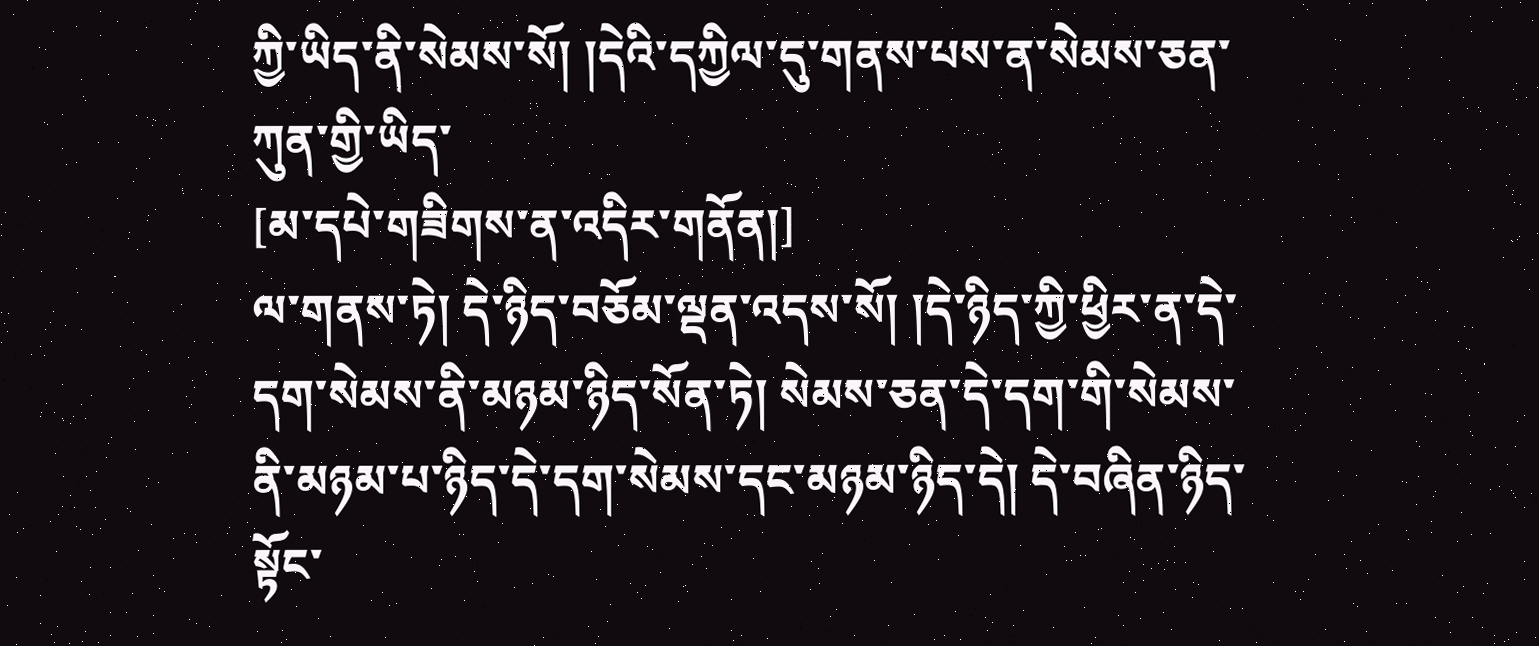ཀྱི་ཡིད་ནི་སེམས་སོ། །དེའི་དཀྱིལ་དུ་གནས་པས་ན་སེམས་ཅན་ཀུན་གྱི་ཡིད་
[མ་དཔེ་གཟིགས་ན་འདིར་གནོན།]
ལ་གནས་ཏེ། དེ་ཉིད་བཅོམ་ལྡན་འདས་སོ། །དེ་ཉིད་ཀྱི་ཕྱིར་ན་དེ་དག་སེམས་ནི་མཉམ་ཉིད་སོན་ཏེ། སེམས་ཅན་དེ་དག་གི་སེམས་ནི་མཉམ་པ་ཉིད་དེ་དག་སེམས་དང་མཉམ་ཉིད་དེ། དེ་བཞིན་ཉིད་སྟོང་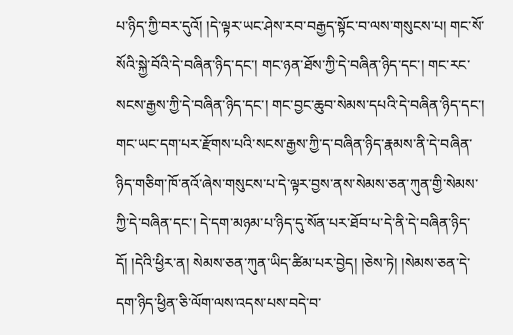པ་ཉིད་ཀྱི་བར་དུའོ། །དེ་ལྟར་ཡང་ཤེས་རབ་བརྒྱད་སྟོང་བ་ལས་གསུངས་པ། གང་སོ་སོའི་སྐྱེ་བོའི་དེ་བཞིན་ཉིད་དང་། གང་ཉན་ཐོས་ཀྱི་དེ་བཞིན་ཉིད་དང་། གང་རང་སངས་རྒྱས་ཀྱི་དེ་བཞིན་ཉིད་དང་། གང་བྱང་ཆུབ་སེམས་དཔའི་དེ་བཞིན་ཉིད་དང་། གང་ཡང་དག་པར་རྫོགས་པའི་སངས་རྒྱས་ཀྱི་ད་བཞིན་ཉིད་རྣམས་ནི་དེ་བཞིན་ཉིད་གཅིག་ཁོ་ནའོ་ཞེས་གསུངས་པ་དེ་ལྟར་བྱས་ནས་སེམས་ཅན་ཀུན་གྱི་སེམས་ཀྱི་དེ་བཞིན་དང་། དེ་དག་མཉམ་པ་ཉིད་དུ་སོན་པར་ཐོབ་པ་དེ་ནི་དེ་བཞིན་ཉིད་དོ། །དེའི་ཕྱིར་ན། སེམས་ཅན་ཀུན་ཡིད་ཚིམ་པར་བྱེད། །ཅེས་ཏེ། །སེམས་ཅན་དེ་དག་ཉིད་ཕྱིན་ཅི་ལོག་ལས་འདས་པས་བདེ་བ་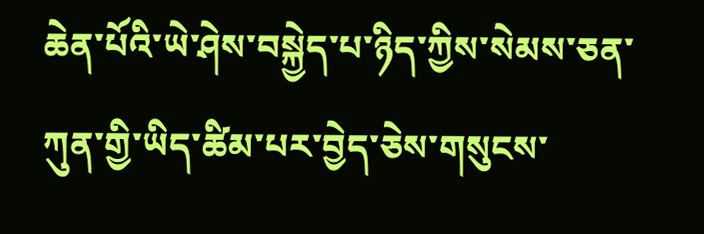ཆེན་པོའི་ཡེ་ཤེས་བསྐྱེད་པ་ཉིད་ཀྱིས་སེམས་ཅན་ཀུན་གྱི་ཡིད་ཚིམ་པར་བྱེད་ཅེས་གསུངས་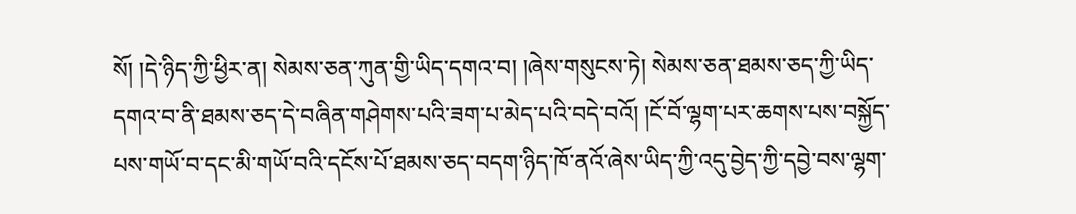སོ། །དེ་ཉིད་ཀྱི་ཕྱིར་ན། སེམས་ཅན་ཀུན་གྱི་ཡིད་དགའ་བ། །ཞེས་གསུངས་ཏེ། སེམས་ཅན་ཐམས་ཅད་ཀྱི་ཡིད་དགའ་བ་ནི་ཐམས་ཅད་དེ་བཞིན་གཤེགས་པའི་ཟག་པ་མེད་པའི་བདེ་བའོ། །ངོ་བོ་ལྷག་པར་ཆགས་པས་བསྐྱོད་པས་གཡོ་བ་དང་མི་གཡོ་བའི་དངོས་པོ་ཐམས་ཅད་བདག་ཉིད་ཁོ་ནའོ་ཞེས་ཡིད་ཀྱི་འདུ་བྱེད་ཀྱི་དབྱེ་བས་ལྷག་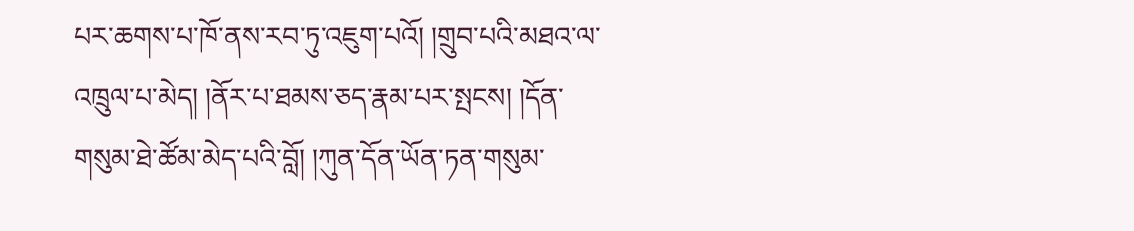པར་ཆགས་པ་ཁོ་ནས་རབ་ཏུ་འཇུག་པའོ། །གྲུབ་པའི་མཐའ་ལ་འཁྲུལ་པ་མེད། །ནོར་པ་ཐམས་ཅད་རྣམ་པར་སྤངས། །དོན་གསུམ་ཐེ་ཚོམ་མེད་པའི་བློ། །ཀུན་དོན་ཡོན་ཏན་གསུམ་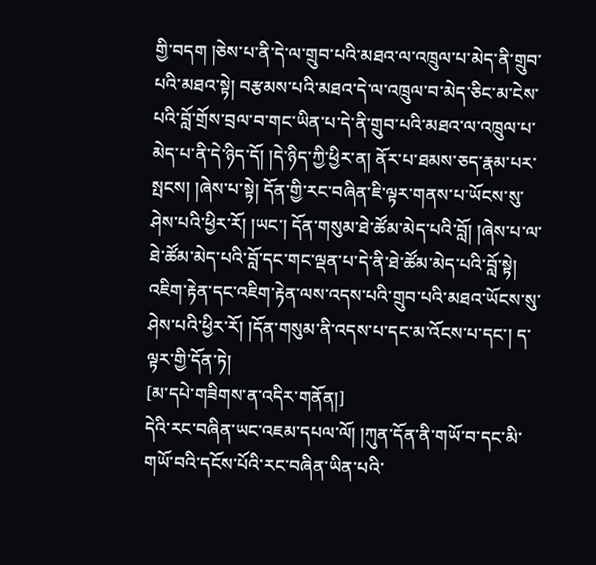གྱི་བདག །ཅེས་པ་ནི་དེ་ལ་གྲུབ་པའི་མཐའ་ལ་འཁྲུལ་པ་མེད་ནི་གྲུབ་པའི་མཐའ་སྟེ། བརྩམས་པའི་མཐའ་དེ་ལ་འཁྲུལ་བ་མེད་ཅིང་མ་ངེས་པའི་བློ་གྲོས་བྲལ་བ་གང་ཡིན་པ་དེ་ནི་གྲུབ་པའི་མཐའ་ལ་འཁྲུལ་པ་མེད་པ་ནི་དེ་ཉིད་དོ། །དེ་ཉིད་ཀྱི་ཕྱིར་ན། ནོར་པ་ཐམས་ཅད་རྣམ་པར་སྤངས། །ཞེས་པ་སྟེ། དོན་གྱི་རང་བཞིན་ཇི་ལྟར་གནས་པ་ཡོངས་སུ་ཤེས་པའི་ཕྱིར་རོ། །ཡང་། དོན་གསུམ་ཐེ་ཚོམ་མེད་པའི་བློ། །ཞེས་པ་ལ་ཐེ་ཚོམ་མེད་པའི་བློ་དང་གང་ལྡན་པ་དེ་ནི་ཐེ་ཚོམ་མེད་པའི་བློ་སྟེ། འཇིག་རྟེན་དང་འཇིག་རྟེན་ལས་འདས་པའི་གྲུབ་པའི་མཐའ་ཡོངས་སུ་ཤེས་པའི་ཕྱིར་རོ། །དོན་གསུམ་ནི་འདས་པ་དང་མ་འོངས་པ་དང་། ད་ལྟར་གྱི་དོན་ཏེ།
[མ་དཔེ་གཟིགས་ན་འདིར་གནོན།]
དེའི་རང་བཞིན་ཡང་འཇམ་དཔལ་ལོ། །ཀུན་དོན་ནི་གཡོ་བ་དང་མི་གཡོ་བའི་དངོས་པོའི་རང་བཞིན་ཡིན་པའི་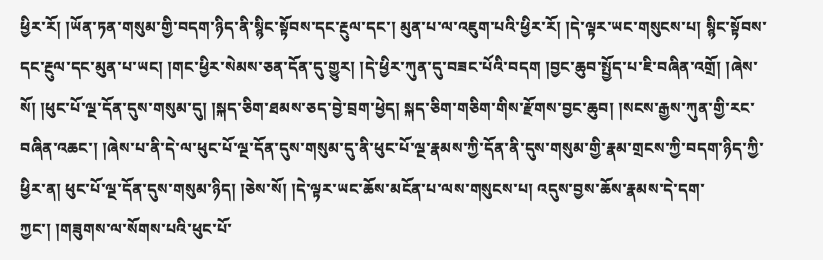ཕྱིར་རོ། །ཡོན་ཏན་གསུམ་གྱི་བདག་ཉིད་ནི་སྙིང་སྟོབས་དང་རྔུལ་དང་། མུན་པ་ལ་འཇུག་པའི་ཕྱིར་རོ། །དེ་ལྟར་ཡང་གསུངས་པ། སྙིང་སྟོབས་དང་རྔུལ་དང་མུན་པ་ཡང། །གང་ཕྱིར་སེམས་ཅན་དོན་དུ་གྱུར། །དེ་ཕྱིར་ཀུན་དུ་བཟང་པོའི་བདག །བྱང་ཆུབ་སྤྱོད་པ་ཇི་བཞིན་འགྲོ། །ཞེས་སོ། །ཕུང་པོ་ལྔ་དོན་དུས་གསུམ་དུ། །སྐད་ཅིག་ཐམས་ཅད་བྱེ་བྲག་ཕྱེད། སྐད་ཅིག་གཅིག་གིས་རྫོགས་བྱང་ཆུབ། །སངས་རྒྱས་ཀུན་གྱི་རང་བཞིན་འཆང་། །ཞེས་པ་ནི་དེ་ལ་ཕུང་པོ་ལྔ་དོན་དུས་གསུམ་དུ་ནི་ཕུང་པོ་ལྔ་རྣམས་ཀྱི་དོན་ནི་དུས་གསུམ་གྱི་རྣམ་གྲངས་ཀྱི་བདག་ཉིད་ཀྱི་ཕྱིར་ན། ཕུང་པོ་ལྔ་དོན་དུས་གསུམ་ཉིད། །ཅེས་སོ། །དེ་ལྟར་ཡང་ཆོས་མངོན་པ་ལས་གསུངས་པ། འདུས་བྱས་ཆོས་རྣམས་དེ་དག་ཀྱང་། །གཟུགས་ལ་སོགས་པའི་ཕུང་པོ་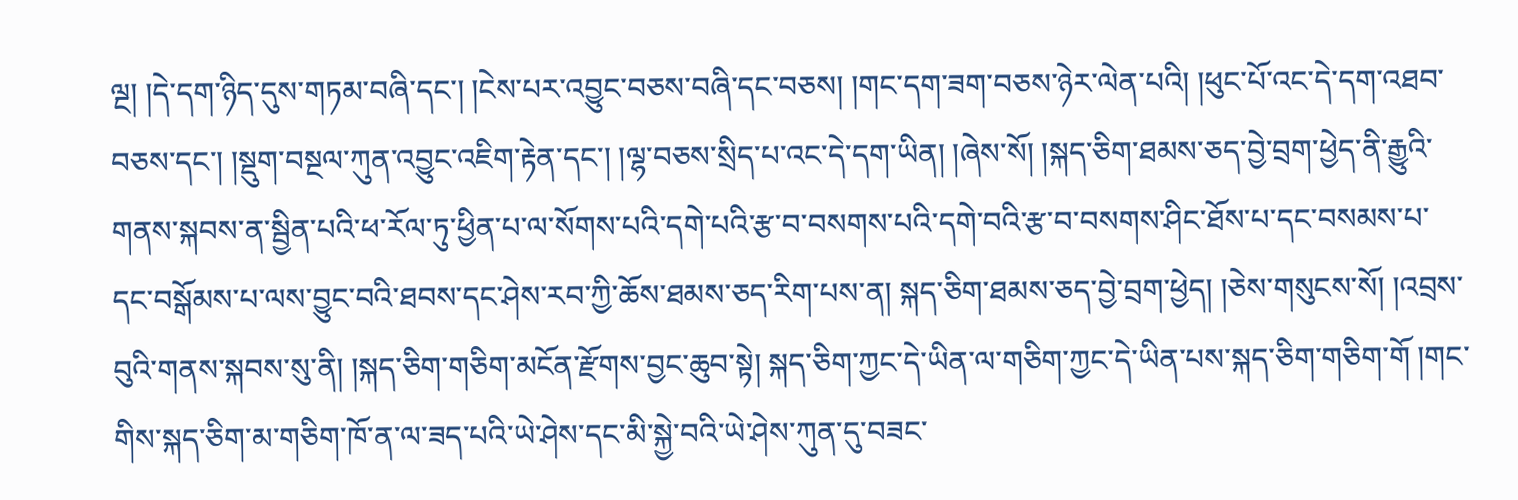ལྔ། །དེ་དག་ཉིད་དུས་གཏམ་བཞི་དང་། །ངེས་པར་འབྱུང་བཅས་བཞི་དང་བཅས། །གང་དག་ཟག་བཅས་ཉེར་ལེན་པའི། །ཕུང་པོ་འང་དེ་དག་འཐབ་བཅས་དང་། །སྡུག་བསྔལ་ཀུན་འབྱུང་འཇིག་རྟེན་དང་། །ལྷ་བཅས་སྲིད་པ་འང་དེ་དག་ཡིན། །ཞེས་སོ། །སྐད་ཅིག་ཐམས་ཅད་བྱེ་བྲག་ཕྱེད་ནི་རྒྱུའི་གནས་སྐབས་ན་སྦྱིན་པའི་ཕ་རོལ་ཏུ་ཕྱིན་པ་ལ་སོགས་པའི་དགེ་པའི་རྩ་བ་བསགས་པའི་དགེ་བའི་རྩ་བ་བསགས་ཤིང་ཐོས་པ་དང་བསམས་པ་དང་བསྒོམས་པ་ལས་བྱུང་བའི་ཐབས་དང་ཤེས་རབ་ཀྱི་ཆོས་ཐམས་ཅད་རིག་པས་ན། སྐད་ཅིག་ཐམས་ཅད་བྱེ་བྲག་ཕྱེད། །ཅེས་གསུངས་སོ། །འབྲས་བུའི་གནས་སྐབས་སུ་ནི། །སྐད་ཅིག་གཅིག་མངོན་རྫོགས་བྱང་ཆུབ་སྟེ། སྐད་ཅིག་ཀྱང་དེ་ཡིན་ལ་གཅིག་ཀྱང་དེ་ཡིན་པས་སྐད་ཅིག་གཅིག་གོ །གང་གིས་སྐད་ཅིག་མ་གཅིག་ཁོ་ན་ལ་ཟད་པའི་ཡེ་ཤེས་དང་མི་སྐྱེ་བའི་ཡེ་ཤེས་ཀུན་དུ་བཟང་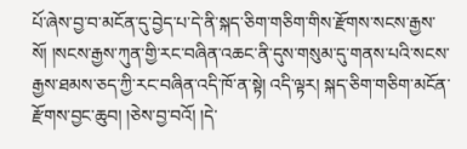པོ་ཞེས་བྱ་བ་མངོན་དུ་བྱེད་པ་དེ་ནི་སྐད་ཅིག་གཅིག་གིས་རྫོགས་སངས་རྒྱས་སོ། །སངས་རྒྱས་ཀུན་གྱི་རང་བཞིན་འཆང་ནི་དུས་གསུམ་དུ་གནས་པའི་སངས་རྒྱས་ཐམས་ཅད་ཀྱི་རང་བཞིན་འདི་ཁོ་ན་སྟེ། འདི་ལྟར། སྐད་ཅིག་གཅིག་མངོན་རྫོགས་བྱང་ཆུབ། །ཅེས་བྱ་བའོ། །དེ་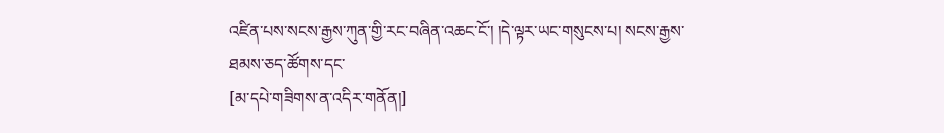འཛིན་པས་སངས་རྒྱས་ཀུན་གྱི་རང་བཞིན་འཆང་ངོ་། །དེ་ལྟར་ཡང་གསུངས་པ། སངས་རྒྱས་ཐམས་ཅད་ཚོགས་དང་
[མ་དཔེ་གཟིགས་ན་འདིར་གནོན།]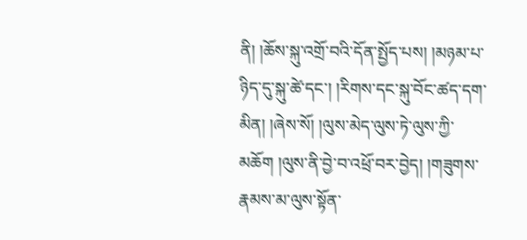ནི། །ཆོས་སྐུ་འགྲོ་བའི་དོན་སྤྱོད་པས། །མཉམ་པ་ཉིད་དུ་སྐུ་ཚེ་དང་། །རིགས་དང་སྐུ་བོང་ཚད་དག་མིན། །ཞེས་སོ། །ལུས་མེད་ལུས་ཏེ་ལུས་ཀྱི་མཆོག །ལུས་ནི་བྱེ་བ་འཕྲོ་བར་བྱེད། །གཟུགས་རྣམས་མ་ལུས་སྟོན་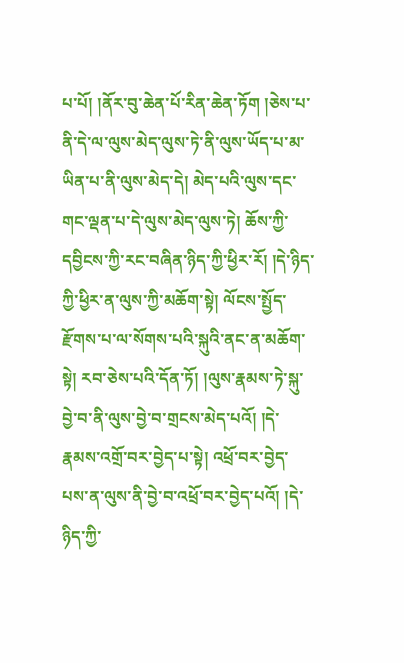པ་པོ། །ནོར་བུ་ཆེན་པོ་རིན་ཆེན་ཏོག །ཅེས་པ་ནི་དེ་ལ་ལུས་མེད་ལུས་ཏེ་ནི་ལུས་ཡོད་པ་མ་ཡིན་པ་ནི་ལུས་མེད་དེ། མེད་པའི་ལུས་དང་གང་ལྡན་པ་དེ་ལུས་མེད་ལུས་ཏེ། ཆོས་ཀྱི་དབྱིངས་ཀྱི་རང་བཞིན་ཉིད་ཀྱི་ཕྱིར་རོ། །དེ་ཉིད་ཀྱི་ཕྱིར་ན་ལུས་ཀྱི་མཆོག་སྟེ། ལོངས་སྤྱོད་རྫོགས་པ་ལ་སོགས་པའི་སྐུའི་ནང་ན་མཆོག་སྟེ། རབ་ཅེས་པའི་དོན་ཏོ། །ལུས་རྣམས་ཏེ་སྐུ་བྱེ་བ་ནི་ལུས་བྱེ་བ་གྲངས་མེད་པའོ། །དེ་རྣམས་འགྲོ་བར་བྱེད་པ་སྟེ། འཕྲོ་བར་བྱེད་པས་ན་ལུས་ནི་བྱེ་བ་འཕྲོ་བར་བྱེད་པའོ། །དེ་ཉིད་ཀྱི་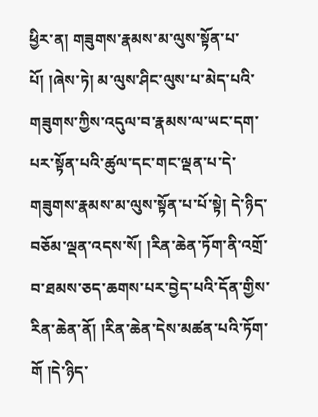ཕྱིར་ན། གཟུགས་རྣམས་མ་ལུས་སྟོན་པ་པོ། །ཞེས་ཏེ། མ་ལུས་ཤིང་ལུས་པ་མེད་པའི་གཟུགས་ཀྱིས་འདུལ་བ་རྣམས་ལ་ཡང་དག་པར་སྟོན་པའི་ཚུལ་དང་གང་ལྡན་པ་དེ་གཟུགས་རྣམས་མ་ལུས་སྟོན་པ་པོ་སྟེ། དེ་ཉིད་བཅོམ་ལྡན་འདས་སོ། །རིན་ཆེན་ཏོག་ནི་འགྲོ་བ་ཐམས་ཅད་ཆགས་པར་བྱེད་པའི་དོན་གྱིས་རིན་ཆེན་ནོ། །རིན་ཆེན་དེས་མཚན་པའི་ཏོག་གོ །དེ་ཉིད་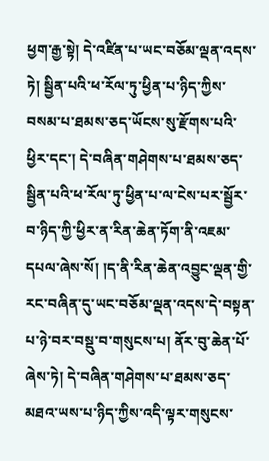ཕྱག་རྒྱ་སྟེ། དེ་འཛིན་པ་ཡང་བཅོམ་ལྡན་འདས་ཏེ། སྦྱིན་པའི་ཕ་རོལ་ཏུ་ཕྱིན་པ་ཉིད་ཀྱིས་བསམ་པ་ཐམས་ཅད་ཡོངས་སུ་རྫོགས་པའི་ཕྱིར་དང་། དེ་བཞིན་གཤེགས་པ་ཐམས་ཅད་སྦྱིན་པའི་ཕ་རོལ་ཏུ་ཕྱིན་པ་ལ་ངེས་པར་སྦྱོར་བ་ཉིད་ཀྱི་ཕྱིར་ན་རིན་ཆེན་ཏོག་ནི་འཇམ་དཔལ་ཞེས་སོ། །ད་ནི་རིན་ཆེན་འབྱུང་ལྡན་གྱི་རང་བཞིན་དུ་ཡང་བཅོམ་ལྡན་འདས་དེ་བསྟན་པ་ཉེ་བར་བསྡུ་བ་གསུངས་པ། ནོར་བུ་ཆེན་པོ་ཞེས་ཏེ། དེ་བཞིན་གཤེགས་པ་ཐམས་ཅད་མཐའ་ཡས་པ་ཉིད་ཀྱིས་འདི་ལྟར་གསུངས་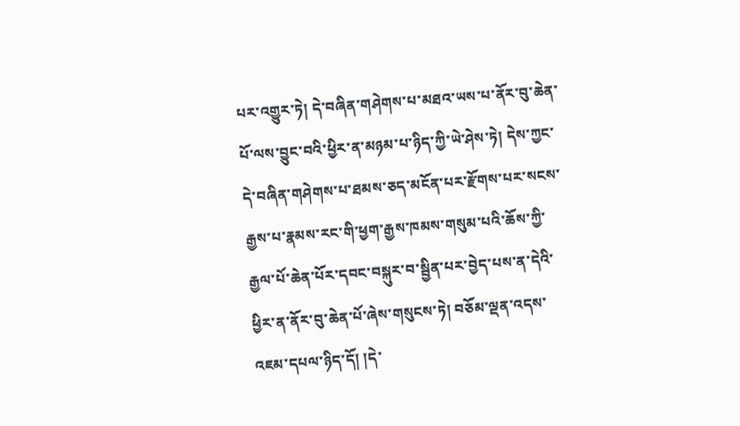པར་འགྱུར་ཏེ། དེ་བཞིན་གཤེགས་པ་མཐའ་ཡས་པ་ནོར་བུ་ཆེན་པོ་ལས་བྱུང་བའི་ཕྱིར་ན་མཉམ་པ་ཉིད་ཀྱི་ཡེ་ཤེས་ཏེ། དེས་ཀྱང་དེ་བཞིན་གཤེགས་པ་ཐམས་ཅད་མངོན་པར་རྫོགས་པར་སངས་རྒྱས་པ་རྣམས་རང་གི་ཕྱག་རྒྱས་ཁམས་གསུམ་པའི་ཆོས་ཀྱི་རྒྱལ་པོ་ཆེན་པོར་དབང་བསྐུར་བ་སྦྱིན་པར་བྱེད་པས་ན་དེའི་ཕྱིར་ན་ནོར་བུ་ཆེན་པོ་ཞེས་གསུངས་ཏེ། བཅོམ་ལྡན་འདས་འཇམ་དཔལ་ཉིད་དོ། །དེ་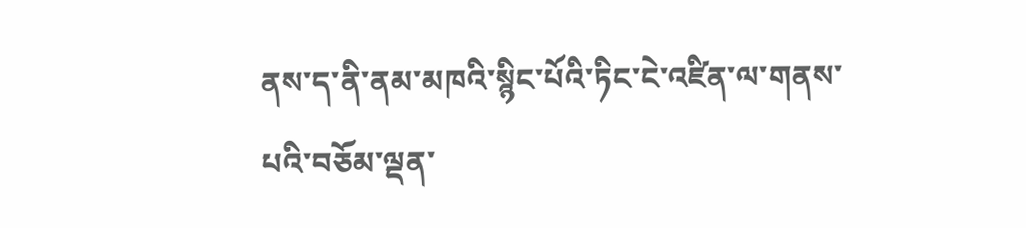ནས་ད་ནི་ནམ་མཁའི་སྙིང་པོའི་ཏིང་ངེ་འཛིན་ལ་གནས་པའི་བཅོམ་ལྡན་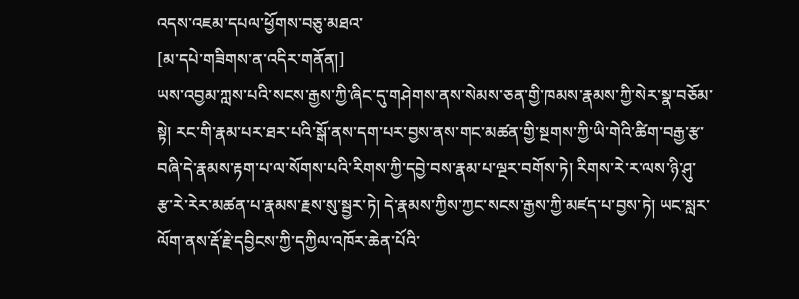འདས་འཇམ་དཔལ་ཕྱོགས་བཅུ་མཐའ་
[མ་དཔེ་གཟིགས་ན་འདིར་གནོན།]
ཡས་འབྱམ་ཀླས་པའི་སངས་རྒྱས་ཀྱི་ཞིང་དུ་གཤེགས་ནས་སེམས་ཅན་གྱི་ཁམས་རྣམས་ཀྱི་སེར་སྣ་བཅོམ་སྟེ། རང་གི་རྣམ་པར་ཐར་པའི་སྒོ་ནས་དག་པར་བྱས་ནས་གང་མཚན་གྱི་སྔགས་ཀྱི་ཡི་གེའི་ཚིག་བརྒྱ་རྩ་བཞི་དེ་རྣམས་རྟག་པ་ལ་སོགས་པའི་རིགས་ཀྱི་དབྱེ་བས་རྣམ་པ་ལྔར་བགོས་ཏེ། རིགས་རེ་ར་ལས་ཉི་ཤུ་རྩ་རེ་རེར་མཚན་པ་རྣམས་རྗས་སུ་སྦྱར་ཏེ། དེ་རྣམས་ཀྱིས་ཀྱང་སངས་རྒྱས་ཀྱི་མཛད་པ་བྱས་ཏེ། ཡང་སླར་ལོག་ནས་རྡོ་རྗེ་དབྱིངས་ཀྱི་དཀྱིལ་འཁོར་ཆེན་པོའི་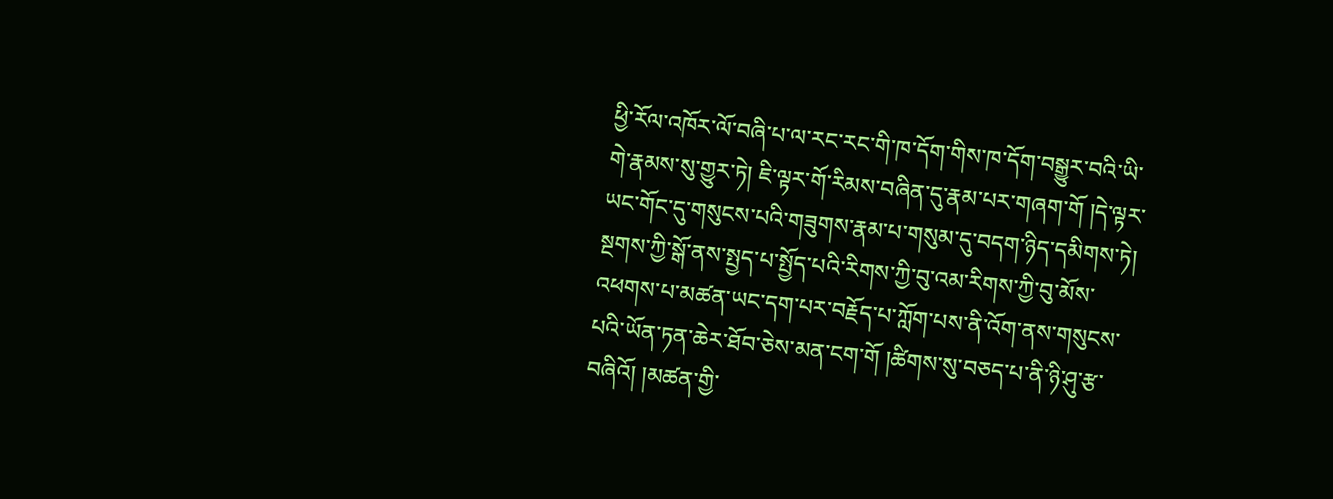ཕྱི་རོལ་འཁོར་ལོ་བཞི་པ་ལ་རང་རང་གི་ཁ་དོག་གིས་ཁ་དོག་བསྒྱུར་བའི་ཡི་གེ་རྣམས་སུ་གྱུར་ཏེ། ཇི་ལྟར་གོ་རིམས་བཞིན་དུ་རྣམ་པར་གཞག་གོ །དེ་ལྟར་ཡང་གོང་དུ་གསུངས་པའི་གཟུགས་རྣམ་པ་གསུམ་དུ་བདག་ཉིད་དམིགས་ཏེ། སྔགས་ཀྱི་སྒོ་ནས་སྤྱད་པ་སྤྱོད་པའི་རིགས་ཀྱི་བུ་འམ་རིགས་ཀྱི་བུ་མོས་འཕགས་པ་མཚན་ཡང་དག་པར་བརྗོད་པ་ཀློག་པས་ནི་འོག་ནས་གསུངས་པའི་ཡོན་ཏན་ཆེར་ཐོབ་ཅེས་མན་ངག་གོ །ཚིགས་སུ་བཅད་པ་ནི་ཉི་ཤུ་རྩ་བཞིའོ། །མཚན་གྱི་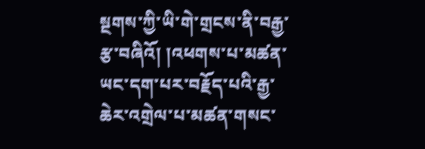སྔགས་ཀྱི་ཡི་གེ་གྲངས་ནི་བརྒྱ་རྩ་བཞིའོ། །འཕགས་པ་མཚན་ཡང་དག་པར་བརྗོད་པའི་རྒྱ་ཆེར་འགྲེལ་པ་མཚན་གསང་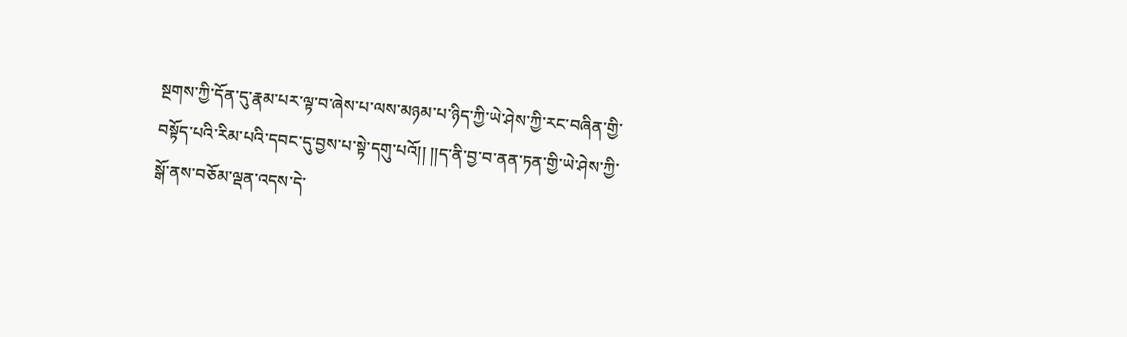སྔགས་ཀྱི་དོན་དུ་རྣམ་པར་ལྟ་བ་ཞེས་པ་ལས་མཉམ་པ་ཉིད་ཀྱི་ཡེ་ཤེས་ཀྱི་རང་བཞིན་གྱི་བསྟོད་པའི་རིམ་པའི་དབང་དུ་བྱས་པ་སྟེ་དགུ་པའོ།། །།ད་ནི་བྱ་བ་ནན་ཏན་གྱི་ཡེ་ཤེས་ཀྱི་སྒོ་ནས་བཅོམ་ལྡན་འདས་དེ་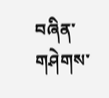བཞིན་གཤེགས་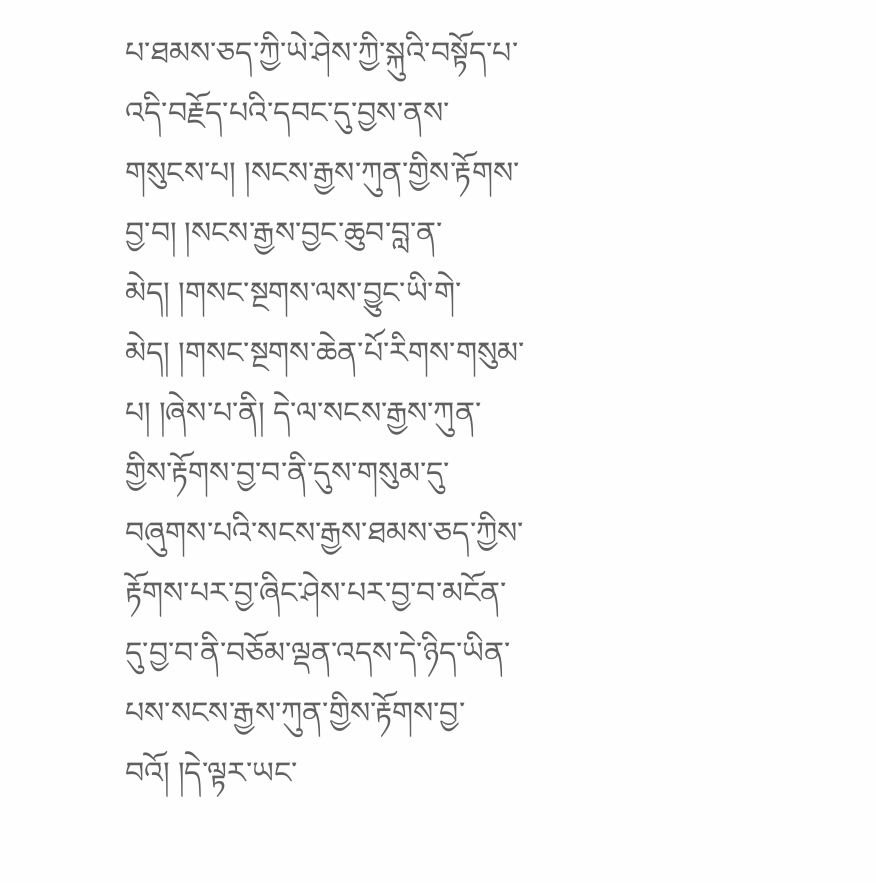པ་ཐམས་ཅད་ཀྱི་ཡེ་ཤེས་ཀྱི་སྐུའི་བསྟོད་པ་འདི་བརྗོད་པའི་དབང་དུ་བྱས་ནས་གསུངས་པ། །སངས་རྒྱས་ཀུན་གྱིས་རྟོགས་བྱ་བ། །སངས་རྒྱས་བྱང་ཆུབ་བླ་ན་མེད། །གསང་སྔགས་ལས་བྱུང་ཡི་གེ་མེད། །གསང་སྔགས་ཆེན་པོ་རིགས་གསུམ་པ། །ཞེས་པ་ནི། དེ་ལ་སངས་རྒྱས་ཀུན་གྱིས་རྟོགས་བྱ་བ་ནི་དུས་གསུམ་དུ་བཞུགས་པའི་སངས་རྒྱས་ཐམས་ཅད་ཀྱིས་རྟོགས་པར་བྱ་ཞིང་ཤེས་པར་བྱ་བ་མངོན་དུ་བྱ་བ་ནི་བཅོམ་ལྡན་འདས་དེ་ཉིད་ཡིན་པས་སངས་རྒྱས་ཀུན་གྱིས་རྟོགས་བྱ་བའོ། །དེ་ལྟར་ཡང་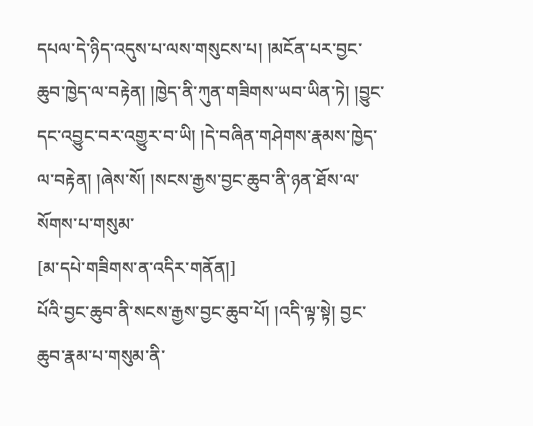དཔལ་དེ་ཉིད་འདུས་པ་ལས་གསུངས་པ། །མངོན་པར་བྱང་ཆུབ་ཁྱེད་ལ་བརྟེན། །ཁྱེད་ནི་ཀུན་གཟིགས་ཡབ་ཡིན་ཏེ། །བྱུང་དང་འབྱུང་བར་འགྱུར་བ་ཡི། །དེ་བཞིན་གཤེགས་རྣམས་ཁྱེད་ལ་བརྟེན། །ཞེས་སོ། །སངས་རྒྱས་བྱང་ཆུབ་ནི་ཉན་ཐོས་ལ་སོགས་པ་གསུམ་
[མ་དཔེ་གཟིགས་ན་འདིར་གནོན།]
པོའི་བྱང་ཆུབ་ནི་སངས་རྒྱས་བྱང་ཆུབ་པོ། །འདི་ལྟ་སྟེ། བྱང་ཆུབ་རྣམ་པ་གསུམ་ནི་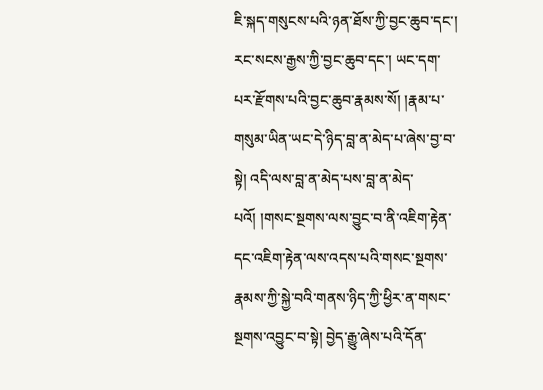ཇི་སྐད་གསུངས་པའི་ཉན་ཐོས་ཀྱི་བྱང་ཆུབ་དང་། རང་སངས་རྒྱས་ཀྱི་བྱང་ཆུབ་དང་། ཡང་དག་པར་རྫོགས་པའི་བྱང་ཆུབ་རྣམས་སོ། །རྣམ་པ་གསུམ་ཡིན་ཡང་དེ་ཉིད་བླ་ན་མེད་པ་ཞེས་བྱ་བ་སྟེ། འདི་ལས་བླ་ན་མེད་པས་བླ་ན་མེད་པའོ། །གསང་སྔགས་ལས་བྱུང་བ་ནི་འཇིག་རྟེན་དང་འཇིག་རྟེན་ལས་འདས་པའི་གསང་སྔགས་རྣམས་ཀྱི་སྐྱེ་བའི་གནས་ཉིད་ཀྱི་ཕྱིར་ན་གསང་སྔགས་འབྱུང་བ་སྟེ། བྱེད་རྒྱུ་ཞེས་པའི་དོན་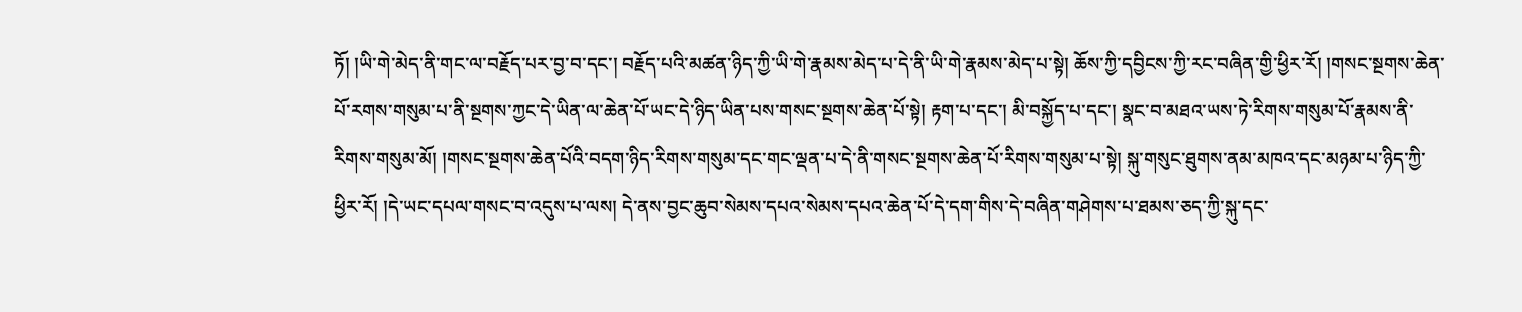ཏོ། །ཡི་གེ་མེད་ནི་གང་ལ་བརྗོད་པར་བྱ་བ་དང་། བརྗོད་པའི་མཚན་ཉིད་ཀྱི་ཡི་གེ་རྣམས་མེད་པ་དེ་ནི་ཡི་གེ་རྣམས་མེད་པ་སྟེ། ཆོས་ཀྱི་དབྱིངས་ཀྱི་རང་བཞིན་གྱི་ཕྱིར་རོ། །གསང་སྔགས་ཆེན་པོ་རགས་གསུམ་པ་ནི་སྔགས་ཀྱང་དེ་ཡིན་ལ་ཆེན་པོ་ཡང་དེ་ཉིད་ཡིན་པས་གསང་སྔགས་ཆེན་པོ་སྟེ། རྟག་པ་དང་། མི་བསྐྱོད་པ་དང་། སྣང་བ་མཐའ་ཡས་ཏེ་རིགས་གསུམ་པོ་རྣམས་ནི་རིགས་གསུམ་མོ། །གསང་སྔགས་ཆེན་པོའི་བདག་ཉིད་རིགས་གསུམ་དང་གང་ལྡན་པ་དེ་ནི་གསང་སྔགས་ཆེན་པོ་རིགས་གསུམ་པ་སྟེ། སྐུ་གསུང་ཐུགས་ནམ་མཁའ་དང་མཉམ་པ་ཉིད་ཀྱི་ཕྱིར་རོ། །དེ་ཡང་དཔལ་གསང་བ་འདུས་པ་ལས། དེ་ནས་བྱང་ཆུབ་སེམས་དཔའ་སེམས་དཔའ་ཆེན་པོ་དེ་དག་གིས་དེ་བཞིན་གཤེགས་པ་ཐམས་ཅད་ཀྱི་སྐུ་དང་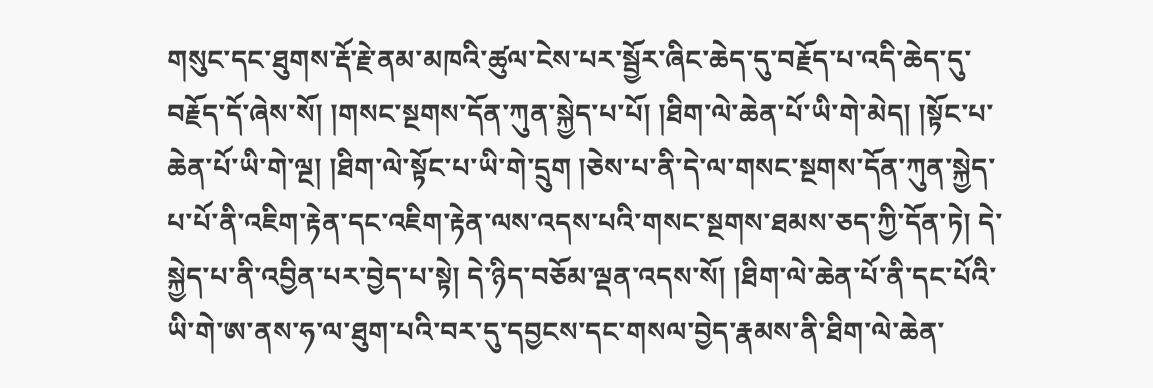གསུང་དང་ཐུགས་རྡོ་རྗེ་ནམ་མཁའི་ཚུལ་ངེས་པར་སྦྱོར་ཞིང་ཆེད་དུ་བརྗོད་པ་འདི་ཆེད་དུ་བརྗོད་དོ་ཞེས་སོ། །གསང་སྔགས་དོན་ཀུན་སྐྱེད་པ་པོ། །ཐིག་ལེ་ཆེན་པོ་ཡི་གེ་མེད། །སྟོང་པ་ཆེན་པོ་ཡི་གེ་ལྔ། །ཐིག་ལེ་སྟོང་པ་ཡི་གེ་དྲུག །ཅེས་པ་ནི་དེ་ལ་གསང་སྔགས་དོན་ཀུན་སྐྱེད་པ་པོ་ནི་འཇིག་རྟེན་དང་འཇིག་རྟེན་ལས་འདས་པའི་གསང་སྔགས་ཐམས་ཅད་ཀྱི་དོན་ཏེ། དེ་སྐྱེད་པ་ནི་འབྱིན་པར་བྱེད་པ་སྟེ། དེ་ཉིད་བཅོམ་ལྡན་འདས་སོ། །ཐིག་ལེ་ཆེན་པོ་ནི་དང་པོའི་ཡི་གེ་ཨ་ནས་ཧ་ལ་ཐུག་པའི་བར་དུ་དབྱངས་དང་གསལ་བྱེད་རྣམས་ནི་ཐིག་ལེ་ཆེན་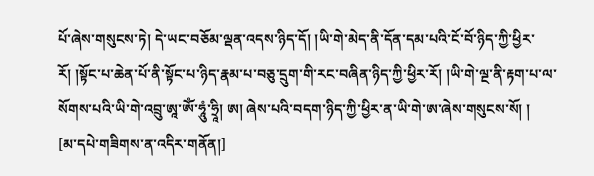པོ་ཞེས་གསུངས་ཏེ། དེ་ཡང་བཅོམ་ལྡན་འདས་ཉིད་དོ། །ཡི་གེ་མེད་ནི་དོན་དམ་པའི་ངོ་བོ་ཉིད་ཀྱི་ཕྱིར་རོ། །སྟོང་པ་ཆེན་པོ་ནི་སྟོང་པ་ཉིད་རྣམ་པ་བཅུ་དྲུག་གི་རང་བཞིན་ཉིད་ཀྱི་ཕྱིར་རོ། །ཡི་གེ་ལྔ་ནི་རྟག་པ་ལ་སོགས་པའི་ཡི་གེ་འབྲུ་ཨཱ་ཨོཾ་ཧཱུཾ་ཧྲཱི། ཨ། ཞེས་པའི་བདག་ཉིད་ཀྱི་ཕྱིར་ན་ཡི་གེ་ཨ་ཞེས་གསུངས་སོ། །
[མ་དཔེ་གཟིགས་ན་འདིར་གནོན།]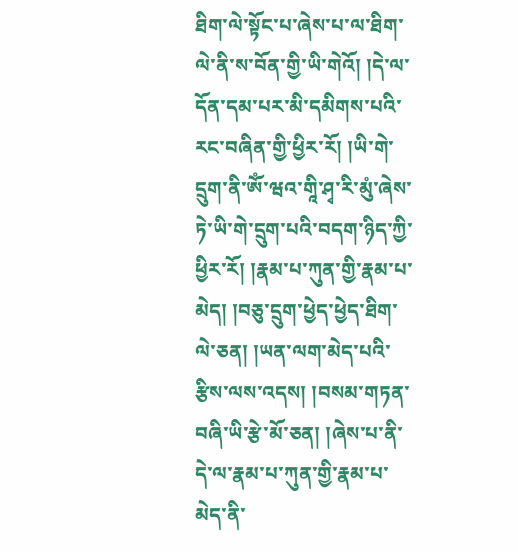ཐིག་ལེ་སྟོང་པ་ཞེས་པ་ལ་ཐིག་ལེ་ནི་ས་བོན་གྱི་ཡི་གེའོ། །དེ་ལ་དོན་དམ་པར་མི་དམིགས་པའི་རང་བཞིན་གྱི་ཕྱིར་རོ། །ཡི་གེ་དྲུག་ནི་ཨོཾ་ཝའ་གཱི་ཤྭ་རི་མུཾ་ཞེས་ཏེ་ཡི་གེ་དྲུག་པའི་བདག་ཉིད་ཀྱི་ཕྱིར་རོ། །རྣམ་པ་ཀུན་གྱི་རྣམ་པ་མེད། །བཅུ་དྲུག་ཕྱེད་ཕྱེད་ཐིག་ལེ་ཅན། །ཡན་ལག་མེད་པའི་རྩིས་ལས་འདས། །བསམ་གཏན་བཞི་ཡི་རྩེ་མོ་ཅན། །ཞེས་པ་ནི་དེ་ལ་རྣམ་པ་ཀུན་གྱི་རྣམ་པ་མེད་ནི་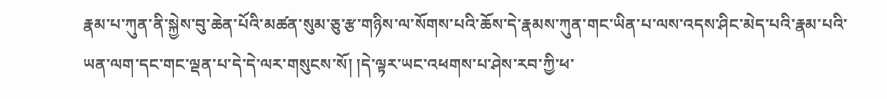རྣམ་པ་ཀུན་ནི་སྐྱེས་བུ་ཆེན་པོའི་མཚན་སུམ་ཅུ་རྩ་གཉིས་ལ་སོགས་པའི་ཆོས་དེ་རྣམས་ཀུན་གང་ཡིན་པ་ལས་འདས་ཤིང་མེད་པའི་རྣམ་པའི་ཡན་ལག་དང་གང་ལྡན་པ་དེ་དེ་ལར་གསུངས་སོ། །དེ་ལྟར་ཡང་འཕགས་པ་ཤེས་རབ་ཀྱི་ཕ་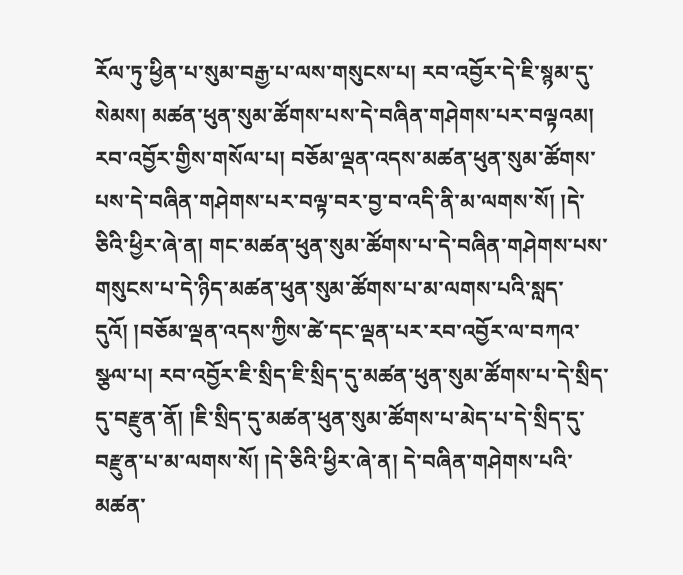རོལ་ཏུ་ཕྱིན་པ་སུམ་བརྒྱ་པ་ལས་གསུངས་པ། རབ་འབྱོར་དེ་ཇི་སྙམ་དུ་སེམས། མཚན་ཕུན་སུམ་ཚོགས་པས་དེ་བཞིན་གཤེགས་པར་བལྟའམ། རབ་འབྱོར་གྱིས་གསོལ་པ། བཅོམ་ལྡན་འདས་མཚན་ཕུན་སུམ་ཚོགས་པས་དེ་བཞིན་གཤེགས་པར་བལྟ་བར་བྱ་བ་འདི་ནི་མ་ལགས་སོ། །དེ་ཅིའི་ཕྱིར་ཞེ་ན། གང་མཚན་ཕུན་སུམ་ཚོགས་པ་དེ་བཞིན་གཤེགས་པས་གསུངས་པ་དེ་ཉིད་མཚན་ཕུན་སུམ་ཚོགས་པ་མ་ལགས་པའི་སླད་དུའོ། །བཅོམ་ལྡན་འདས་ཀྱིས་ཚེ་དང་ལྡན་པར་རབ་འབྱོར་ལ་བཀའ་སྩལ་པ། རབ་འབྱོར་ཇི་སྲིད་ཇི་སྲིད་དུ་མཚན་ཕུན་སུམ་ཚོགས་པ་དེ་སྲིད་དུ་བརྫུན་ནོ། །ཇི་སྲིད་དུ་མཚན་ཕུན་སུམ་ཚོགས་པ་མེད་པ་དེ་སྲིད་དུ་བརྫུན་པ་མ་ལགས་སོ། །དེ་ཅིའི་ཕྱིར་ཞེ་ན། དེ་བཞིན་གཤེགས་པའི་མཚན་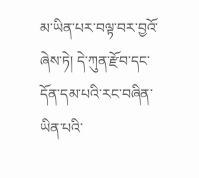མ་ཡིན་པར་བལྟ་བར་བྱའོ་ཞེས་ཏེ། དེ་ཀུན་རྫོབ་དང་དོན་དམ་པའི་རང་བཞིན་ཡིན་པའི་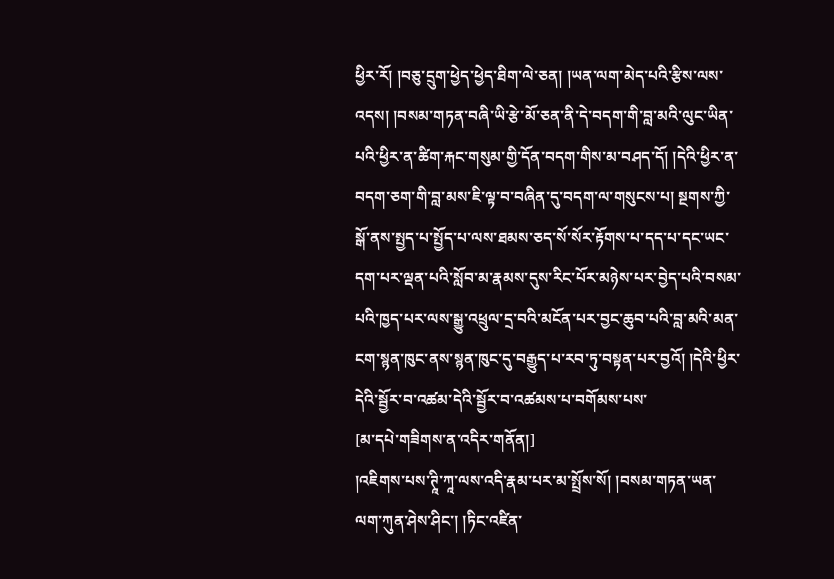ཕྱིར་རོ། །བཅུ་དྲུག་ཕྱེད་ཕྱེད་ཐིག་ལེ་ཅན། །ཡན་ལག་མེད་པའི་རྩིས་ལས་འདས། །བསམ་གཏན་བཞི་ཡི་རྩེ་མོ་ཅན་ནི་དེ་བདག་གི་བླ་མའི་ལུང་ཡིན་པའི་ཕྱིར་ན་ཚིག་རྐང་གསུམ་གྱི་དོན་བདག་གིས་མ་བཤད་དོ། །དེའི་ཕྱིར་ན་བདག་ཅག་གི་བླ་མས་ཇི་ལྟ་བ་བཞིན་དུ་བདག་ལ་གསུངས་པ། སྔགས་ཀྱི་སྒོ་ནས་སྤྱད་པ་སྤྱོད་པ་ལས་ཐམས་ཅད་སོ་སོར་རྟོགས་པ་དད་པ་དང་ཡང་དག་པར་ལྡན་པའི་སློབ་མ་རྣམས་དུས་རིང་པོར་མཉེས་པར་བྱེད་པའི་བསམ་པའི་ཁྱད་པར་ལས་སྒྱུ་འཕྲུལ་དྲ་བའི་མངོན་པར་བྱང་ཆུབ་པའི་བླ་མའི་མན་ངག་སྙན་ཁུང་ནས་སྙན་ཁུང་དུ་བརྒྱུད་པ་རབ་ཏུ་བསྟན་པར་བྱའོ། །དེའི་ཕྱིར་དེའི་སྦྱོར་བ་འཚམ་དེའི་སྦྱོར་བ་འཚམས་པ་བགོམས་པས་
[མ་དཔེ་གཟིགས་ན་འདིར་གནོན།]
།འཇིགས་པས་ཊཱི་ཀཱ་ལས་འདི་རྣམ་པར་མ་སྤྲོས་སོ། །བསམ་གཏན་ཡན་ལག་ཀུན་ཤེས་ཤིང་། །ཏིང་འཛིན་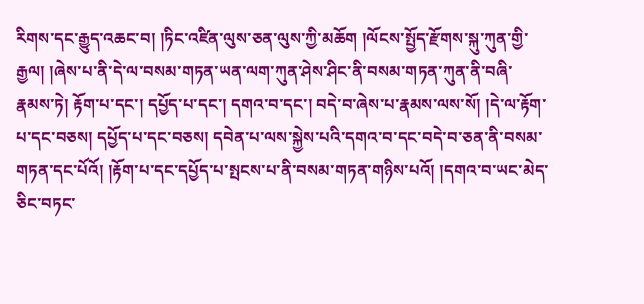རིགས་དང་རྒྱུད་འཆང་བ། །ཏིང་འཛིན་ལུས་ཅན་ལུས་ཀྱི་མཆོག །ལོངས་སྤྱོད་རྫོགས་སྐུ་ཀུན་གྱི་རྒྱལ། །ཞེས་པ་ནི་དེ་ལ་བསམ་གཏན་ཡན་ལག་ཀུན་ཤེས་ཤིང་ནི་བསམ་གཏན་ཀུན་ནི་བཞི་རྣམས་ཏེ། རྟོག་པ་དང་། དཔྱོད་པ་དང་། དགའ་བ་དང་། བདེ་བ་ཞེས་པ་རྣམས་ལས་སོ། །དེ་ལ་རྟོག་པ་དང་བཅས། དཔྱོད་པ་དང་བཅས། དབེན་པ་ལས་སྐྱེས་པའི་དགའ་བ་དང་བདེ་བ་ཅན་ནི་བསམ་གཏན་དང་པོའོ། །རྟོག་པ་དང་དཔྱོད་པ་སྤངས་པ་ནི་བསམ་གཏན་གཉིས་པའོ། །དགའ་བ་ཡང་མེད་ཅིང་བཏང་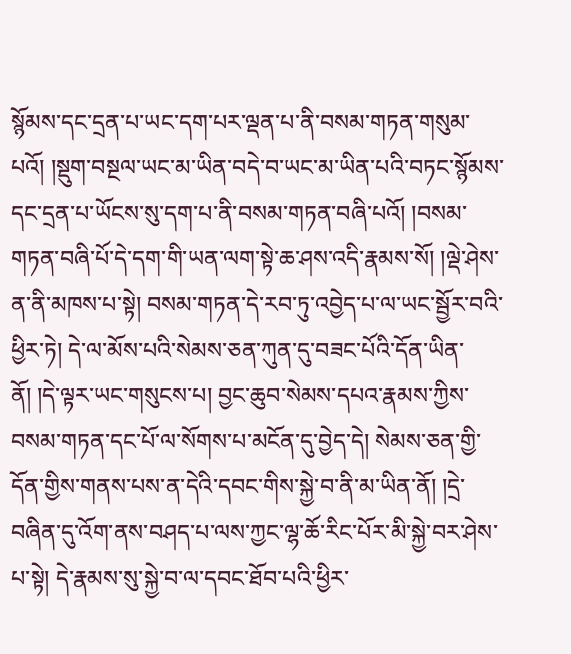སྙོམས་དང་དྲན་པ་ཡང་དག་པར་ལྡན་པ་ནི་བསམ་གཏན་གསུམ་པའོ། །སྡུག་བསྔལ་ཡང་མ་ཡིན་བདེ་བ་ཡང་མ་ཡིན་པའི་བཏང་སྙོམས་དང་དྲན་པ་ཡོངས་སུ་དག་པ་ནི་བསམ་གཏན་བཞི་པའོ། །བསམ་གཏན་བཞི་པོ་དེ་དག་གི་ཡན་ལག་སྟེ་ཆ་ཤས་འདི་རྣམས་སོ། །ལྡེ་ཤེས་ན་ནི་མཁས་པ་སྟེ། བསམ་གཏན་དེ་རབ་ཏུ་འབྱེད་པ་ལ་ཡང་སྦྱོར་བའི་ཕྱིར་ཏེ། དེ་ལ་མོས་པའི་སེམས་ཅན་ཀུན་དུ་བཟང་པོའི་དོན་ཡིན་ནོ། །དེ་ལྟར་ཡང་གསུངས་པ། བྱང་ཆུབ་སེམས་དཔའ་རྣམས་ཀྱིས་བསམ་གཏན་དང་པོ་ལ་སོགས་པ་མངོན་དུ་བྱེད་དེ། སེམས་ཅན་གྱི་དོན་གྱིས་གནས་པས་ན་དེའི་དབང་གིས་སྐྱེ་བ་ནི་མ་ཡིན་ནོ། །དྲེ་བཞིན་དུ་འོག་ནས་བཤད་པ་ལས་ཀྱང་ལྷ་ཆོ་རིང་པོར་མི་སྐྱེ་བར་ཤེས་པ་སྟེ། དེ་རྣམས་སུ་སྐྱེ་བ་ལ་དབང་ཐོབ་པའི་ཕྱིར་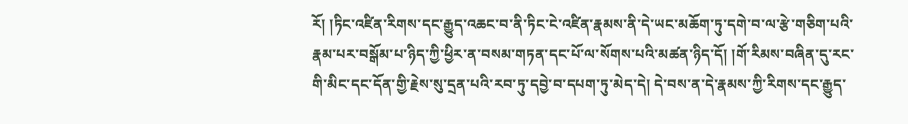རོ། །ཏིང་འཛིན་རིགས་དང་རྒྱུད་འཆང་བ་ནི་ཏིང་ངེ་འཛིན་རྣམས་ནི་དེ་ཡང་མཆོག་ཏུ་དགེ་བ་ལ་རྩེ་གཅིག་པའི་རྣམ་པར་བསྒོམ་པ་ཉིད་ཀྱི་ཕྱིར་ན་བསམ་གཏན་དང་པོ་ལ་སོགས་པའི་མཚན་ཉིད་དོ། །གོ་རིམས་བཞིན་དུ་རང་གི་མིང་དང་དོན་གྱི་རྗེས་སུ་དྲན་པའི་རབ་ཏུ་དབྱེ་བ་དཔག་ཏུ་མེད་དེ། དེ་བས་ན་དེ་རྣམས་ཀྱི་རིགས་དང་རྒྱུད་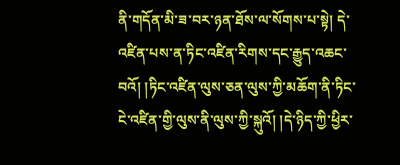ནི་གདོན་མི་ཟ་བར་ཉན་ཐོས་ལ་སོགས་པ་སྟེ། དེ་འཛིན་པས་ན་ཏིང་འཛིན་རིགས་དང་རྒྱུད་འཆང་བའོ། །ཏིང་འཛིན་ལུས་ཅན་ལུས་ཀྱི་མཆོག་ནི་ཏིང་ངེ་འཛིན་གྱི་ལུས་ནི་ལུས་ཀྱི་སྐུའོ། །དེ་ཉིད་ཀྱི་ཕྱིར་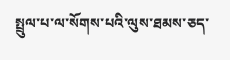སྤྲུལ་པ་ལ་སོགས་པའི་ལུས་ཐམས་ཅད་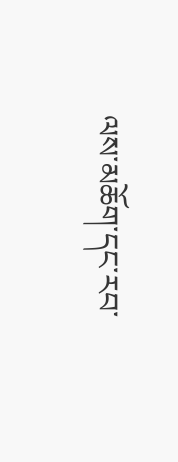ལས་མཆོག་དང་རབ་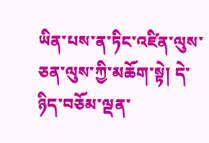ཡིན་པས་ན་ཏིང་འཛིན་ལུས་ཅན་ལུས་ཀྱི་མཆོག་སྟེ། དེ་ཉིད་བཅོམ་ལྡན་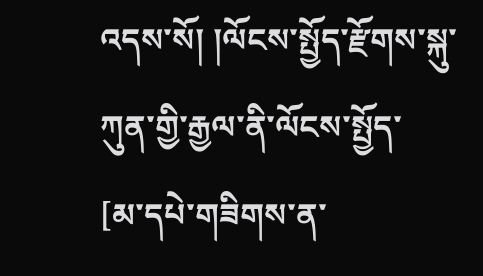འདས་སོ། །ལོངས་སྤྱོད་རྫོགས་སྐུ་ཀུན་གྱི་རྒྱལ་ནི་ལོངས་སྤྱོད་
[མ་དཔེ་གཟིགས་ན་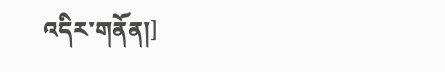འདིར་གནོན།]